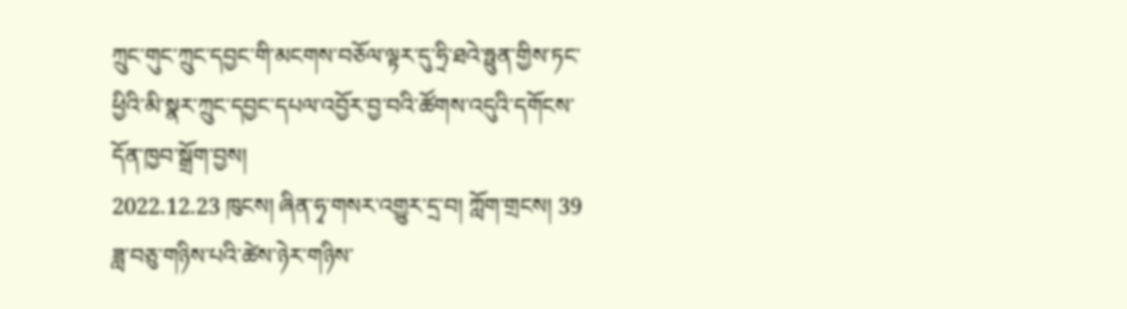ཀྲུང་གུང་ཀྲུང་དབྱང་གི་མངགས་བཅོལ་ལྟར་དུ་ཧྲི་ཐའེ་ཧྥུན་གྱིས་ཏང་ཕྱིའི་མི་སྣར་ཀྲུང་དབྱང་དཔལ་འབྱོར་བྱ་བའི་ཚོགས་འདུའི་དགོངས་དོན་ཁྱབ་སྒྲོག་བྱས།
2022.12.23 ཁུངས། ཞིན་ཧྭ་གསར་འགྱུར་དྲ་བ། ཀློག་གྲངས། 39
ཟླ་བཅུ་གཉིས་པའི་ཚེས་ཉེར་གཉིས་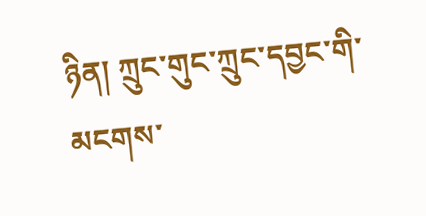ཉིན། ཀྲུང་གུང་ཀྲུང་དབྱང་གི་མངགས་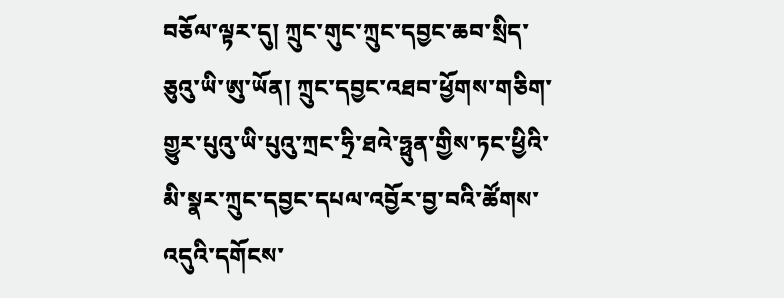བཅོལ་ལྟར་དུ། ཀྲུང་གུང་ཀྲུང་དབྱང་ཆབ་སྲིད་ཅུའུ་ཡི་ཨུ་ཡོན། ཀྲུང་དབྱང་འཐབ་ཕྱོགས་གཅིག་གྱུར་པུའུ་ཡི་པུའུ་ཀྲང་ཧྲི་ཐའེ་ཧྥུན་གྱིས་ཏང་ཕྱིའི་མི་སྣར་ཀྲུང་དབྱང་དཔལ་འབྱོར་བྱ་བའི་ཚོགས་འདུའི་དགོངས་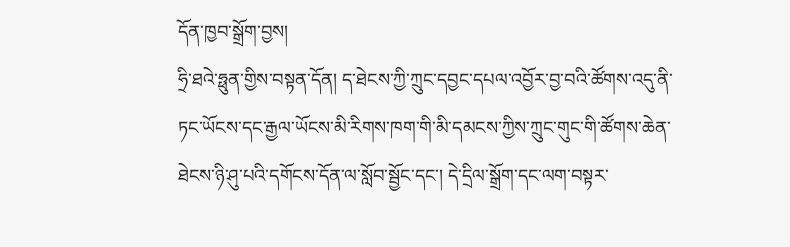དོན་ཁྱབ་སྒྲོག་བྱས།
ཧྲི་ཐའེ་ཧྥུན་གྱིས་བསྟན་དོན། ད་ཐེངས་ཀྱི་ཀྲུང་དབྱང་དཔལ་འབྱོར་བྱ་བའི་ཚོགས་འདུ་ནི་ཏང་ཡོངས་དང་རྒྱལ་ཡོངས་མི་རིགས་ཁག་གི་མི་དམངས་ཀྱིས་ཀྲུང་གུང་གི་ཚོགས་ཆེན་ཐེངས་ཉི་ཤུ་པའི་དགོངས་དོན་ལ་སློབ་སྦྱོང་དང་། དེ་དྲིལ་སྒྲོག་དང་ལག་བསྟར་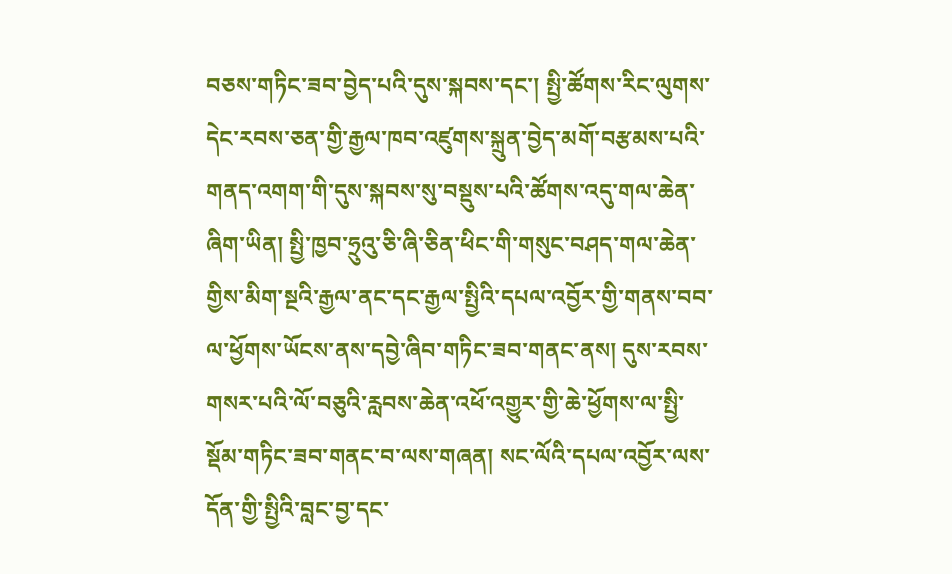བཅས་གཏིང་ཟབ་བྱེད་པའི་དུས་སྐབས་དང་། སྤྱི་ཚོགས་རིང་ལུགས་དེང་རབས་ཅན་གྱི་རྒྱལ་ཁབ་འཛུགས་སྐྲུན་བྱེད་མགོ་བརྩམས་པའི་གནད་འགག་གི་དུས་སྐབས་སུ་བསྡུས་པའི་ཚོགས་འདུ་གལ་ཆེན་ཞིག་ཡིན། སྤྱི་ཁྱབ་ཧྲུའུ་ཅི་ཞི་ཅིན་ཕིང་གི་གསུང་བཤད་གལ་ཆེན་གྱིས་མིག་སྔའི་རྒྱལ་ནང་དང་རྒྱལ་སྤྱིའི་དཔལ་འབྱོར་གྱི་གནས་བབ་ལ་ཕྱོགས་ཡོངས་ནས་དབྱེ་ཞིབ་གཏིང་ཟབ་གནང་ནས། དུས་རབས་གསར་པའི་ལོ་བཅུའི་རླབས་ཆེན་འཕོ་འགྱུར་གྱི་ཆེ་ཕྱོགས་ལ་སྤྱི་སྡོམ་གཏིང་ཟབ་གནང་བ་ལས་གཞན། སང་ལོའི་དཔལ་འབྱོར་ལས་དོན་གྱི་སྤྱིའི་བླང་བྱ་དང་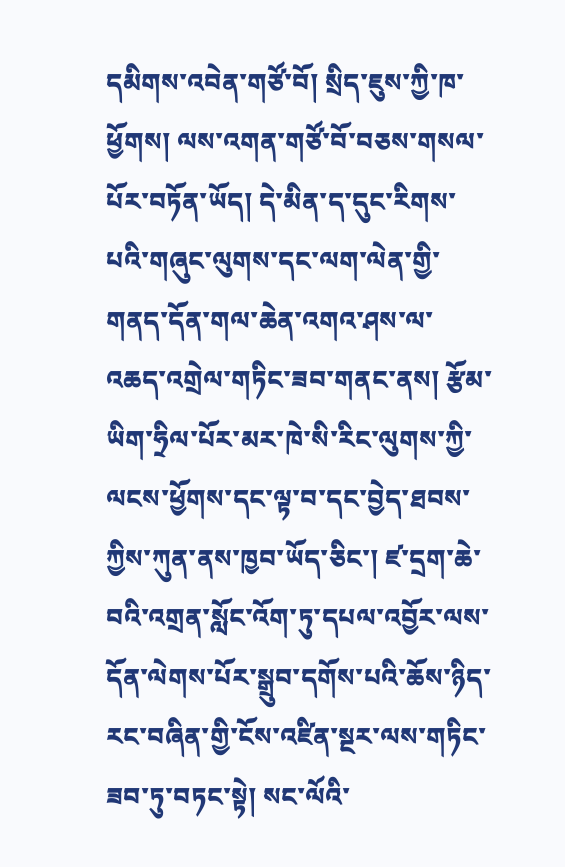དམིགས་འབེན་གཙོ་བོ། སྲིད་ཇུས་ཀྱི་ཁ་ཕྱོགས། ལས་འགན་གཙོ་བོ་བཅས་གསལ་པོར་བཏོན་ཡོད། དེ་མིན་ད་དུང་རིགས་པའི་གཞུང་ལུགས་དང་ལག་ལེན་གྱི་གནད་དོན་གལ་ཆེན་འགའ་ཤས་ལ་འཆད་འགྲེལ་གཏིང་ཟབ་གནང་ནས། རྩོམ་ཡིག་ཧྲིལ་པོར་མར་ཁེ་སི་རིང་ལུགས་ཀྱི་ལངས་ཕྱོགས་དང་ལྟ་བ་དང་བྱེད་ཐབས་ཀྱིས་ཀུན་ནས་ཁྱབ་ཡོད་ཅིང་། ཛ་དྲག་ཆེ་བའི་འགྲན་སློང་འོག་ཏུ་དཔལ་འབྱོར་ལས་དོན་ལེགས་པོར་སྒྲུབ་དགོས་པའི་ཆོས་ཉིད་རང་བཞིན་གྱི་ངོས་འཛིན་སྔར་ལས་གཏིང་ཟབ་ཏུ་བཏང་སྟེ། སང་ལོའི་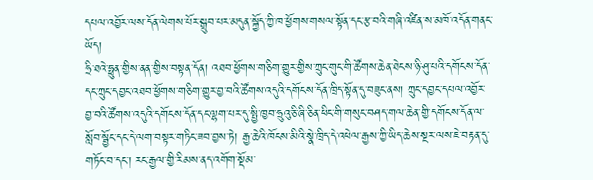དཔལ་འབྱོར་ལས་དོན་ལེགས་པོར་སྒྲུབ་པར་མདུན་སྐྱོད་ཀྱི་ཁ་ཕྱོགས་གསལ་སྟོན་དང་རྩ་བའི་གཞི་འཛིན་ས་མཁོ་འདོན་གནང་ཡོད།
ཧྲི་ཐའེ་ཧྥུན་གྱིས་ནན་གྱིས་བསྟན་དོན། འཐབ་ཕྱོགས་གཅིག་གྱུར་གྱིས་ཀྲུང་གུང་གི་ཚོགས་ཆེན་ཐེངས་ཉི་ཤུ་པའི་དགོངས་དོན་དང་ཀྲུང་དབྱང་འཐབ་ཕྱོགས་གཅིག་གྱུར་བྱ་བའི་ཚོགས་འདུའི་དགོངས་དོན་ཁྲིད་སྟོན་དུ་བཟུང་ནས། ཀྲུང་དབྱང་དཔལ་འབྱོར་བྱ་བའི་ཚོགས་འདུའི་དགོངས་དོན་དང་ལྷག་པར་དུ་སྤྱི་ཁྱབ་ཧྲུའུ་ཅི་ཞི་ཅིན་ཕིང་གི་གསུང་བཤད་གལ་ཆེན་གྱི་དགོངས་དོན་ལ་སློབ་སྦྱོང་དང་དེ་ལག་བསྟར་གཏིང་ཟབ་བྱས་ཏེ། རྒྱ་ཆེའི་ཁོངས་མིའི་སྣེ་ཁྲིད་དེ་འཕེལ་རྒྱས་ཀྱི་ཡིད་ཆེས་སྔར་ལས་ཇེ་བརྟན་དུ་གཏོང་བ་དང་། རང་རྒྱལ་གྱི་རིམས་ནད་འགོག་སྡོམ་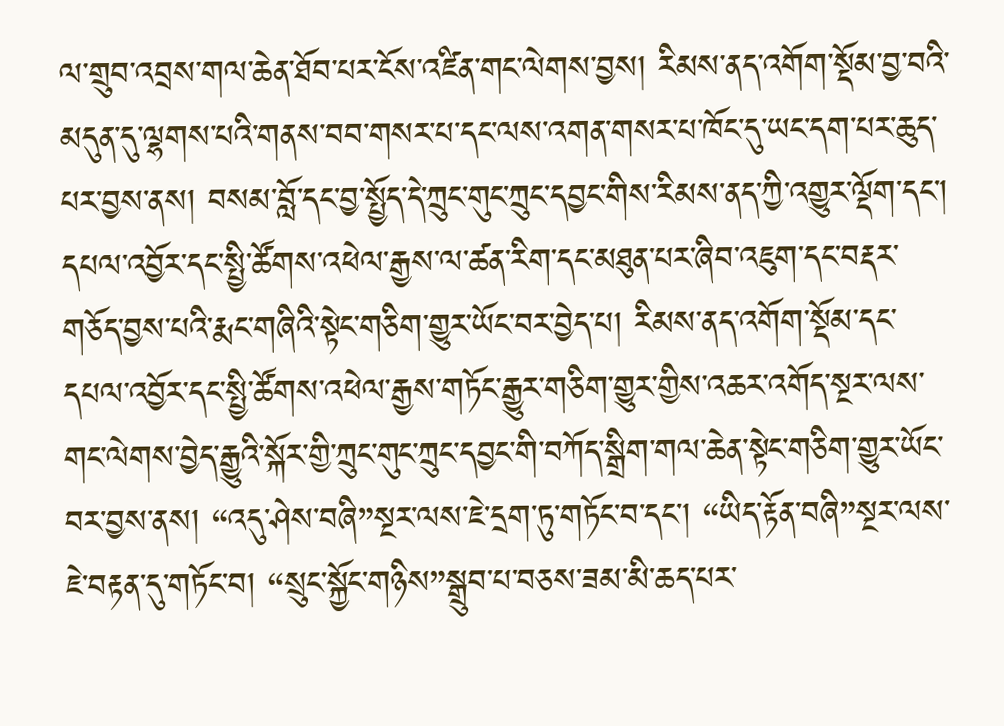ལ་གྲུབ་འབྲས་གལ་ཆེན་ཐོབ་པར་ངོས་འཛིན་གང་ལེགས་བྱས། རིམས་ནད་འགོག་སྡོམ་བྱ་བའི་མདུན་དུ་ལྷགས་པའི་གནས་བབ་གསར་པ་དང་ལས་འགན་གསར་པ་ཁོང་དུ་ཡང་དག་པར་ཆུད་པར་བྱས་ནས། བསམ་བློ་དང་བྱ་སྤྱོད་དེ་ཀྲུང་གུང་ཀྲུང་དབྱང་གིས་རིམས་ནད་ཀྱི་འགྱུར་ལྡོག་དང་། དཔལ་འབྱོར་དང་སྤྱི་ཚོགས་འཕེལ་རྒྱས་ལ་ཚན་རིག་དང་མཐུན་པར་ཞིབ་འཇུག་དང་བརྡར་གཅོད་བྱས་པའི་རྨང་གཞིའི་སྟེང་གཅིག་གྱུར་ཡོང་བར་བྱེད་པ། རིམས་ནད་འགོག་སྡོམ་དང་དཔལ་འབྱོར་དང་སྤྱི་ཚོགས་འཕེལ་རྒྱས་གཏོང་རྒྱུར་གཅིག་གྱུར་གྱིས་འཆར་འགོད་སྔར་ལས་གང་ལེགས་བྱེད་རྒྱུའི་སྐོར་གྱི་ཀྲུང་གུང་ཀྲུང་དབྱང་གི་བཀོད་སྒྲིག་གལ་ཆེན་སྟེང་གཅིག་གྱུར་ཡོང་བར་བྱས་ནས། “འདུ་ཤེས་བཞི”སྔར་ལས་ཇེ་དྲག་ཏུ་གཏོང་བ་དང་། “ཡིད་རྟོན་བཞི”སྔར་ལས་ཇེ་བརྟན་དུ་གཏོང་བ། “སྲུང་སྐྱོང་གཉིས”སྒྲུབ་པ་བཅས་ཟམ་མི་ཆད་པར་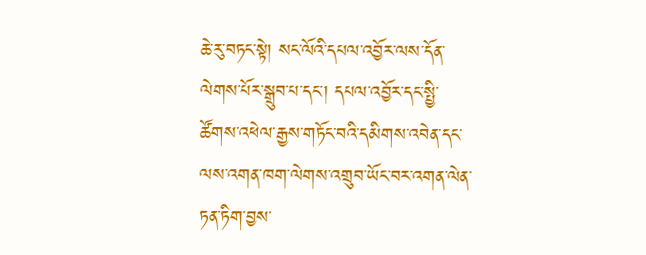ཆེ་རུ་བཏང་སྟེ། སང་ལོའི་དཔལ་འབྱོར་ལས་དོན་ལེགས་པོར་སྒྲུབ་པ་དང་། དཔལ་འབྱོར་དང་སྤྱི་ཚོགས་འཕེལ་རྒྱས་གཏོང་བའི་དམིགས་འབེན་དང་ལས་འགན་ཁག་ལེགས་འགྲུབ་ཡོང་བར་འགན་ལེན་ཏན་ཏིག་བྱས་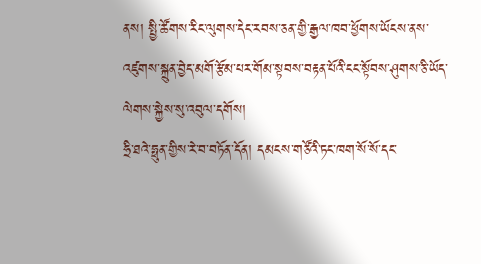ནས། སྤྱི་ཚོགས་རིང་ལུགས་དེང་རབས་ཅན་གྱི་རྒྱལ་ཁབ་ཕྱོགས་ཡོངས་ནས་འཛུགས་སྐྲུན་བྱེད་མགོ་རྩོམ་པར་གོམ་སྟབས་བརྟན་པོའི་ངང་སྟོབས་ཤུགས་ཅི་ཡོད་ལེགས་སྐྱེས་སུ་འབུལ་དགོས།
ཧྲི་ཐའེ་ཧྥུན་གྱིས་རེ་བ་བཏོན་དོན། དམངས་གཙོའི་ཏང་ཁག་སོ་སོ་དང་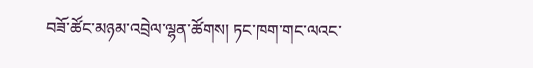བཟོ་ཚོང་མཉམ་འབྲེལ་ལྷན་ཚོགས། ཏང་ཁག་གང་ལའང་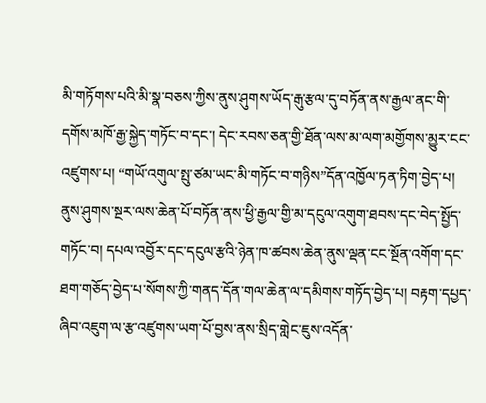མི་གཏོགས་པའི་མི་སྣ་བཅས་ཀྱིས་ནུས་ཤུགས་ཡོད་རྒུ་རྩལ་དུ་བཏོན་ནས་རྒྱལ་ནང་གི་དགོས་མཁོ་རྒྱ་སྐྱེད་གཏོང་བ་དང་། དེང་རབས་ཅན་གྱི་ཐོན་ལས་མ་ལག་མགྱོགས་མྱུར་ངང་འཛུགས་པ། “གཡོ་འགུལ་སྤུ་ཙམ་ཡང་མི་གཏོང་བ་གཉིས”དོན་འཁྱོལ་ཏན་ཏིག་བྱེད་པ། ནུས་ཤུགས་སྔར་ལས་ཆེན་པོ་བཏོན་ནས་ཕྱི་རྒྱལ་གྱི་མ་དངུལ་འགུག་ཐབས་དང་བེད་སྤྱོད་གཏོང་བ། དཔལ་འབྱོར་དང་དངུལ་རྩའི་ཉེན་ཁ་ཚབས་ཆེན་ནུས་ལྡན་ངང་སྔོན་འགོག་དང་ཐག་གཅོད་བྱེད་པ་སོགས་ཀྱི་གནད་དོན་གལ་ཆེན་ལ་དམིགས་གཏོད་བྱེད་པ། བརྟག་དཔྱད་ཞིབ་འཇུག་ལ་རྩ་འཛུགས་ཡག་པོ་བྱས་ནས་སྲིད་གླེང་ཇུས་འདོན་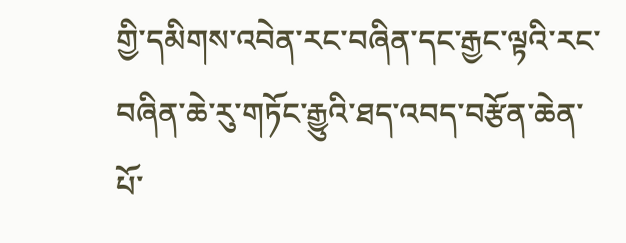གྱི་དམིགས་འབེན་རང་བཞིན་དང་རྒྱང་ལྟའི་རང་བཞིན་ཆེ་རུ་གཏོང་རྒྱུའི་ཐད་འབད་བརྩོན་ཆེན་པོ་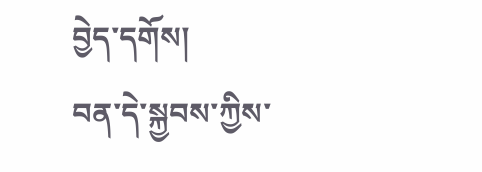བྱེད་དགོས།
བན་དེ་སྐྱབས་ཀྱིས་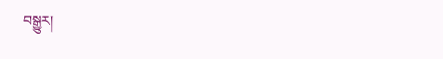བསྒྱུར།